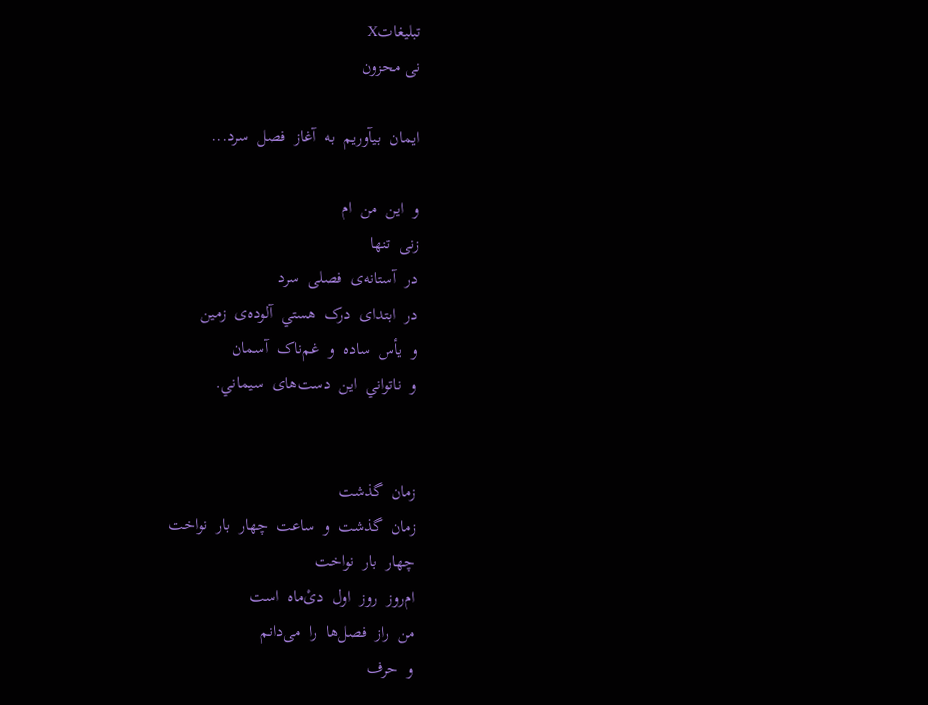تبليغاتX
نی محزون

ايمان  بيآوريم  به  آغاز  فصل  سرد...

و  اين  من  ام
زنی  تنها
در  آستانه‌ی  فصلی  سرد
در  ابتدای  درک  هستي  آلوده‌ی  زمين
و  يأس  ساده  و  غم‌ناک  آسمان
و  ناتواني  اين  دست‌های  سيماني.


زمان  گذشت
زمان  گذشت  و  ساعت  چهار  بار  نواخت
چهار  بار  نواخت
ام‌روز  روز  اول  دیْ‌ماه  است
من  راز  فصل‌ها  را  می‌دانم
و  حرف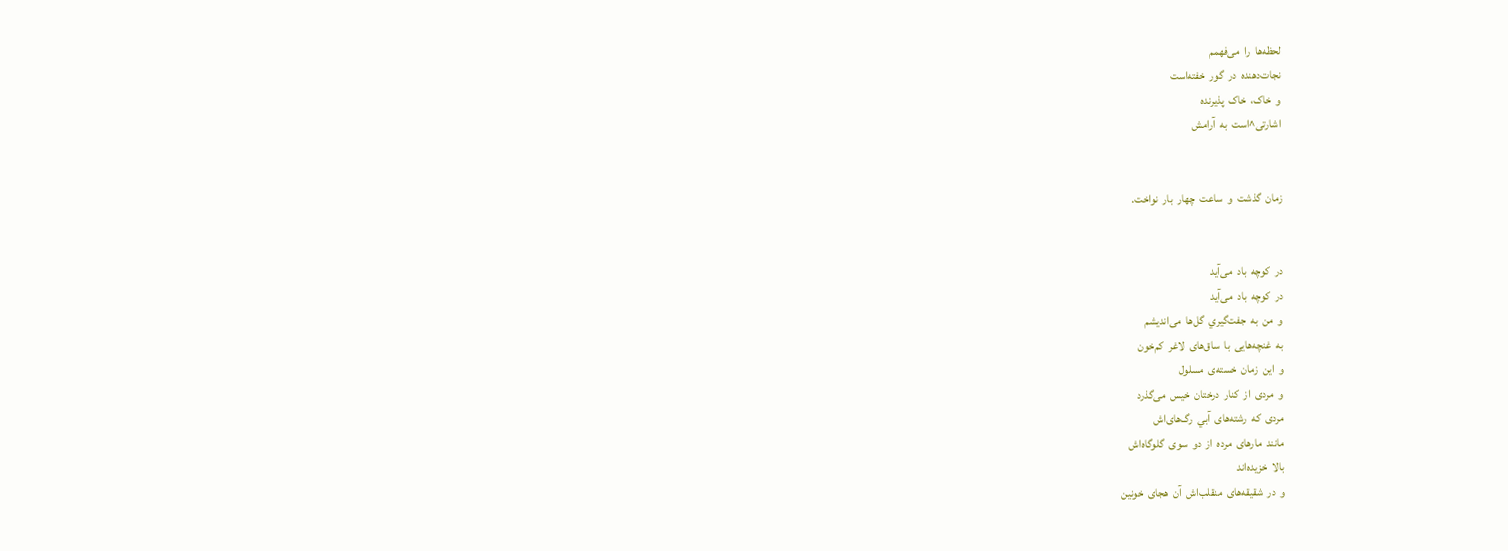لحظه‌ها  را  می‌فهمم
نجات‌دهنده  در  گور  خفته‌است
و  خاک،  خاک  پذيرنده
اشارتی^است  به  آرامش


زمان  گذشت  و  ساعت  چهار  بار  نواخت.


در  کوچه  باد  می‌آيد
در  کوچه  باد  می‌آيد
و  من  به  جفت‌گيري  گل‌ها  می‌انديشم
به  غنچه‌هايی  با  ساق‌های  لاغر  کم‌خون
و  اين  زمان  خسته‌ی  مسلول
و  مردی  از  کنار  درختان  خيس  می‌گذرد
مردی  که  رشته‌های  آبي  رگ‌های‌اش
مانند  مارهای  مرده  از  دو  سوی  گلوگاه‌اش
بالا  خزيده‌اند
و  در  شقيقه‌های  منقلب‌اش  آن  هجای  خونين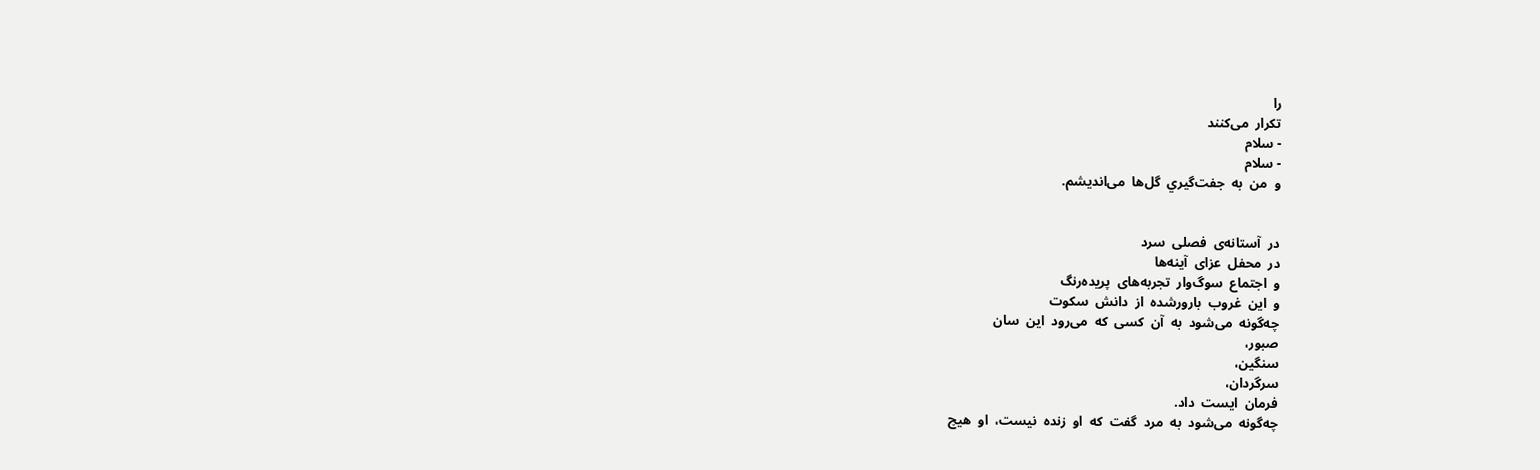را
تکرار  می‌کنند
- سلام
- سلام
و  من  به  جفت‌گيري  گل‌ها  می‌انديشم.


در  آستانه‌ی  فصلی  سرد
در  محفل  عزای  آينه‌ها
و  اجتماع  سوگ‌وار  تجربه‌های  پريده‌رنگ
و  اين  غروب  بارورشده  از  دانش  سکوت
چه‌گونه  می‌شود  به  آن  کسی  که  می‌رود  اين  سان
صبور،
سنگين،
سرگردان،
فرمان  ايست  داد.
چه‌گونه  می‌شود  به  مرد  گفت  که  او  زنده  نيست،  او  هيچ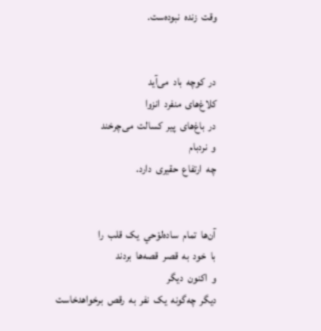وقت  زنده  نبوده‌ست.


در  کوچه  باد  می‌آيد
کلاغ‌های  منفرد  انزوا
در  باغ‌های  پير  کسالت  می‌چرخند
و  نردبام
چه  ارتفاع  حقيری  دارد.


آن‌ها  تمام  ساده‌لوْحي  يک  قلب  را
با  خود  به  قصر  قصه‌ها  بردند
و  اکنون  ديگر
ديگر  چه‌گونه  يک  نفر  به  رقص  برخواهدخاست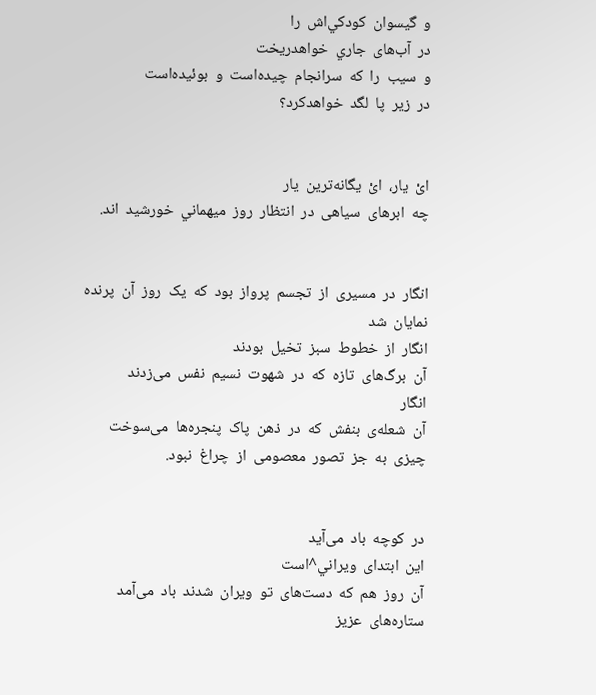و  گيسوان  کودکي‌اش  را
در  آب‌های  جاري  خواهدريخت
و  سيب  را  که  سرانجام  چيده‌است  و  بوئيده‌است
در  زير  پا  لگد  خواهدکرد؟


ایْ  يار،  ایْ  يگانه‌ترين  يار
چه  ابرهای  سياهی  در  انتظار  روز  ميهماني  خورشيد  اند.


انگار  در  مسيری  از  تجسم  پرواز  بود  که  يک  روز  آن  پرنده  نمايان  شد
انگار  از  خطوط  سبز  تخيل  بودند
آن  برگ‌های  تازه  که  در  شهوت  نسيم  نفس  می‌زدند
انگار
آن  شعله‌ی  بنفش  که  در  ذهن  پاک  پنجره‌ها  می‌سوخت
چيزی  به  جز  تصور  معصومی  از  چراغ  نبود.


در  کوچه  باد  می‌آيد
اين  ابتدای  ويراني^است
آن  روز  هم  که  دست‌های  تو  ويران  شدند  باد  می‌آمد
ستاره‌های  عزيز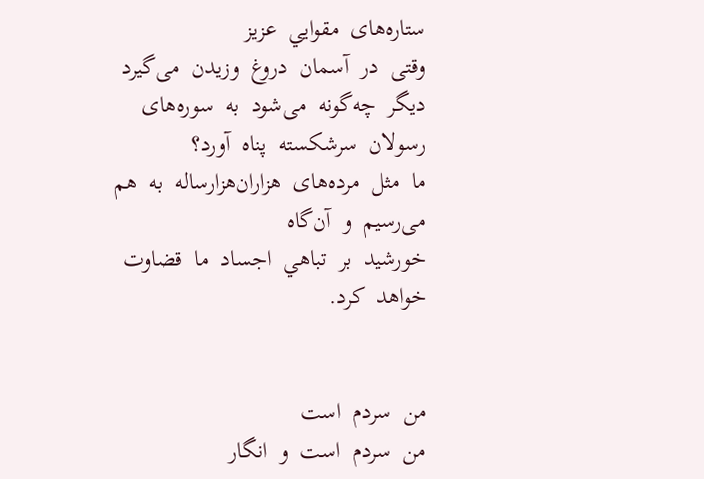ستاره‌های  مقوايي  عزيز
وقتی  در  آسمان  دروغ  وزيدن  می‌گيرد
ديگر  چه‌گونه  می‌شود  به  سوره‌های  رسولان  سرشکسته  پناه  آورد؟
ما  مثل  مرده‌های  هزاران‌هزارساله  به  هم  می‌رسيم  و  آن‌گاه
خورشيد  بر  تباهي  اجساد  ما  قضاوت  خواهد  کرد.


من  سردم  است
من  سردم  است  و  انگار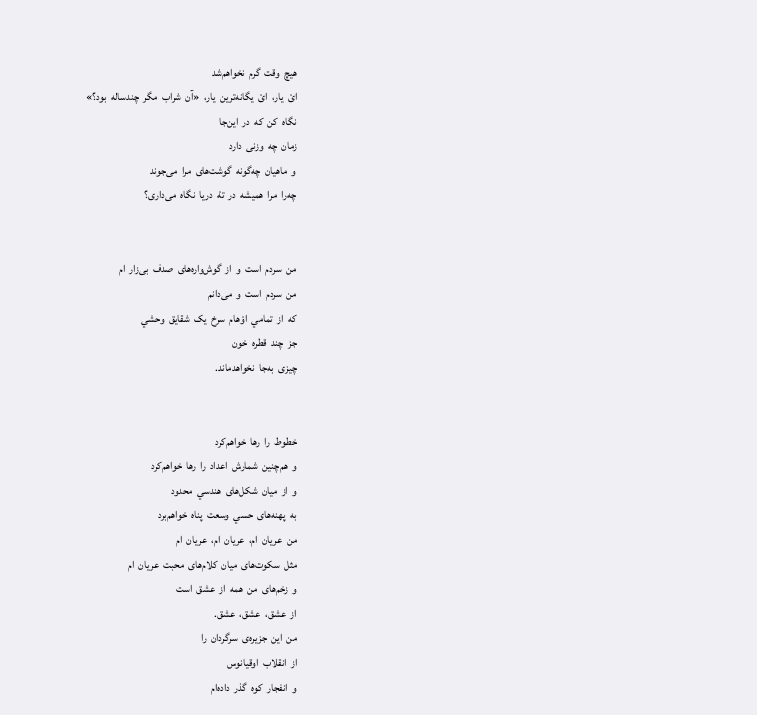هيچ  وقت  گرم  نخواهم‌شد
ایْ  يار،  ایْ  يگانه‌ترين  يار،  «آن  شراب  مگر  چندساله  بود؟»
نگاه  کن  که  در  اين‌جا
زمان  چه  وزنی  دارد
و  ماهيان  چه‌گونه  گوشت‌های  مرا  می‌جوند
چه‌را  مرا  هميشه  در  تهْ  دريا  نگاه  می‌داری؟


من  سردم  است  و  از  گوش‌واره‌های  صدف  بی‌زار  ام
من  سردم  است  و  می‌دانم
که  از  تمامي  اوْهام  سرخ  يک  شقايق  وحشي
جز  چند  قطره  خون
چيزی  به‌جا  نخواهدماند.


خطوط  را  رها  خواهم‌کرد
و  هم‌چنين  شمارش  اعداد  را  رها  خواهم‌کرد
و  از  ميان  شکل‌های  هندسي  محدود
به  پهنه‌های  حسي  وسعت  پناه  خواهم‌برد
من  عريان  ام،  عريان  ام،  عريان  ام
مثل  سکوت‌های  ميان  کلام‌های  محبت  عريان  ام
و  زخم‌های  من  همه  از  عشق  است
از  عشق،  عشق،  عشق.
من  اين  جزيره‌ی  سرگردان  را
از  انقلاب  اوقيانوس
و  انفجار  کوه  گذر  داده‌ام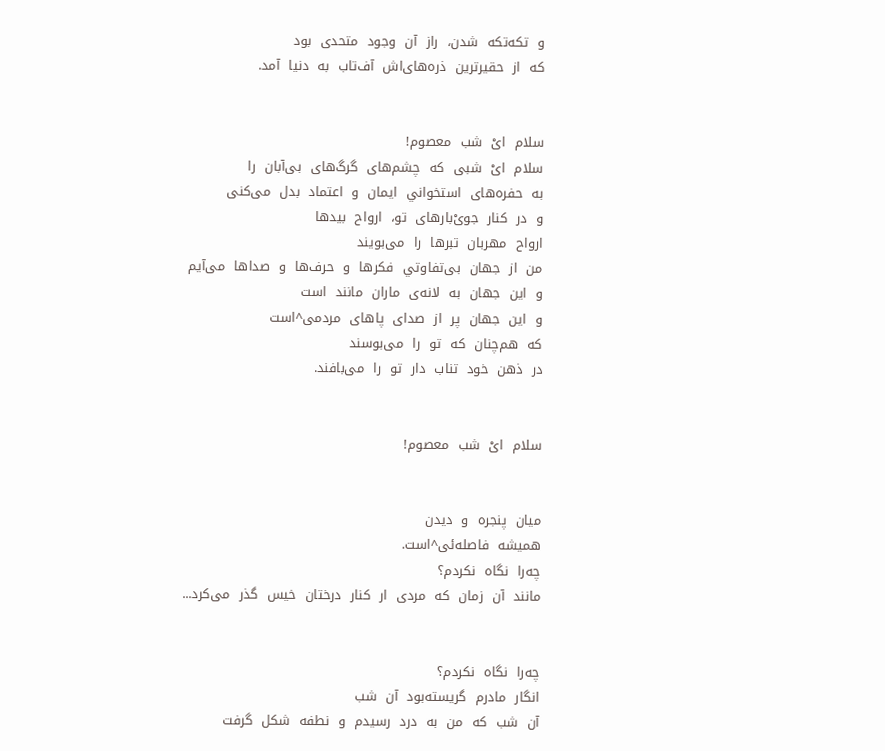و  تکه‌تکه  شدن،  راز  آن  وجود  متحدی  بود
که  از  حقيرترين  ذره‌های‌اش  آف‌تاب  به  دنيا  آمد.


سلام  ایْ  شب  معصوم!
سلام  ایْ  شبی  که  چشم‌های  گرگ‌های  بی‌آبان  را
به  حفره‌های  استخواني  ايمان  و  اعتماد  بدل  می‌کنی
و  در  کنار  جویْ‌بارهای  تو،  ارواح  بيدها
ارواح  مهربان  تبرها  را  می‌بويند
من  از  جهان  بی‌تفاوتي  فکرها  و  حرف‌ها  و  صداها  می‌آيم
و  اين  جهان  به  لانه‌ی  ماران  مانند  است
و  اين  جهان  پر  از  صدای  پاهای  مردمی^است
که  هم‌چنان  که  تو  را  می‌بوسند
در  ذهن  خود  تناب  دار  تو  را  می‌بافند.


سلام  ایْ  شب  معصوم!


ميان  پنجره  و  ديدن
هميشه  فاصله‌ئی^است.
چه‌را  نگاه  نکردم؟
مانند  آن  زمان  که  مردی  ار  کنار  درختان  خيس  گذر  می‌کرد...


چه‌را  نگاه  نکردم؟
انگار  مادرم  گريسته‌بود  آن  شب
آن  شب  که  من  به  درد  رسيدم  و  نطفه  شکل  گرفت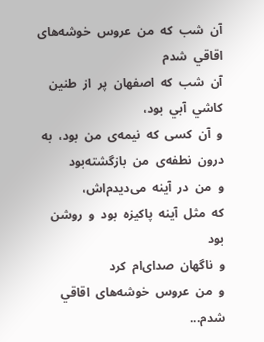آن  شب  که  من  عروس  خوشه‌های  اقاقي  شدم
آن  شب  که  اصفهان  پر  از  طنين  کاشي  آبي  بود،
و  آن  کسی  که  نيمه‌ی  من  بود،  به  درون  نطفه‌ی  من  بازگشته‌بود
و  من  در  آينه  می‌ديدم‌اش،
که  مثل  آينه  پاکيزه  بود  و  روشن  بود
و  ناگهان  صدای‌ام  کرد
و  من  عروس  خوشه‌های  اقاقي  شدم...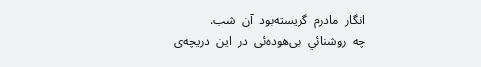انگار  مادرم  گريسته‌بود  آن  شب.
چه  روشنائي  بی‌هوده‌ئی  در  اين  دريچه‌ی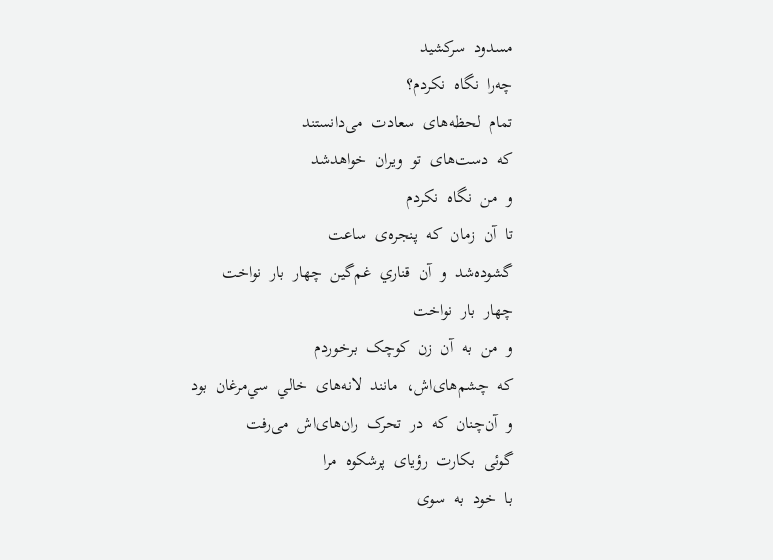مسدود  سرکشيد
چه‌را  نگاه  نکردم؟
تمام  لحظه‌های  سعادت  می‌دانستند
که  دست‌های  تو  ويران  خواهدشد
و  من  نگاه  نکردم
تا  آن  زمان  که  پنجره‌ی  ساعت
گشوده‌شد  و  آن  قناري  غم‌گين  چهار  بار  نواخت
چهار  بار  نواخت
و  من  به  آن  زن  کوچک  برخوردم
که  چشم‌های‌اش،  مانند  لانه‌های  خالي  سي‌مرغان  بود
و  آن‌چنان  که  در  تحرک  ران‌های‌اش  می‌رفت
گوئی  بکارت  رؤيای  پرشکوه  مرا
با  خود  به  سوی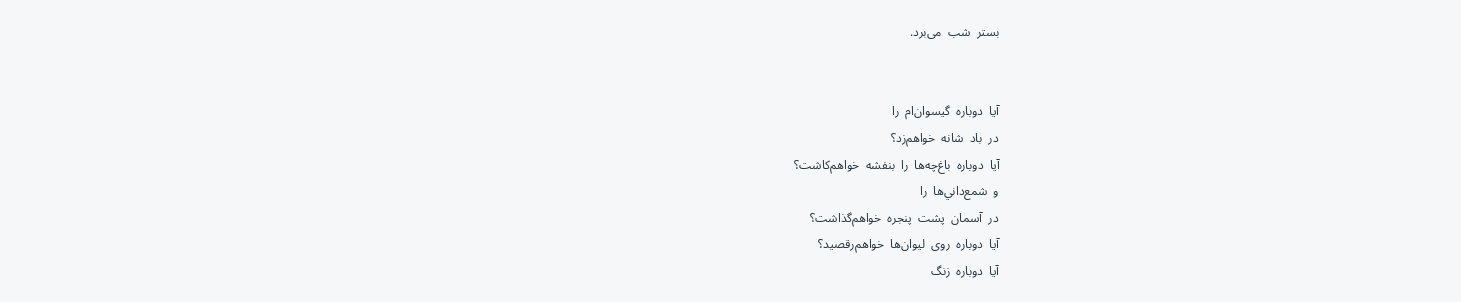بستر  شب  می‌برد.


آيا  دوباره  گيسوان‌ام  را
در  باد  شانه  خواهم‌زد؟
آيا  دوباره  باغ‌چه‌ها  را  بنفشه  خواهم‌کاشت؟
و  شمع‌داني‌ها  را
در  آسمان  پشت  پنجره  خواهم‌گذاشت؟
آيا  دوباره  روی  ليوان‌ها  خواهم‌رقصيد؟
آيا  دوباره  زنگ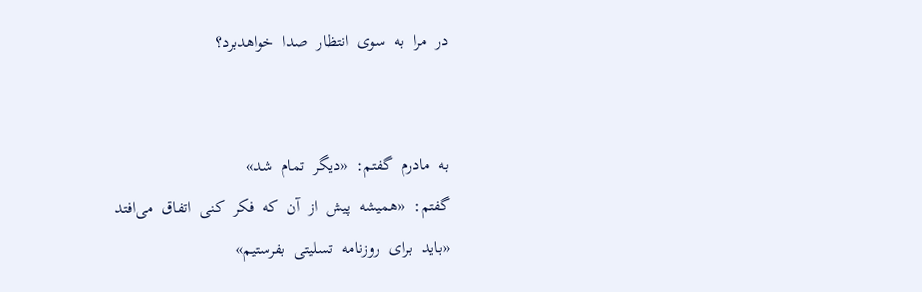در  مرا  به  سوی  انتظار  صدا  خواهدبرد؟


به  مادرم  گفتم:  «ديگر  تمام  شد»
گفتم:  «هميشه  پيش  از  آن  که  فکر  کنی  اتفاق  می‌افتد
«بايد  برای  روزنامه  تسليتی  بفرستيم»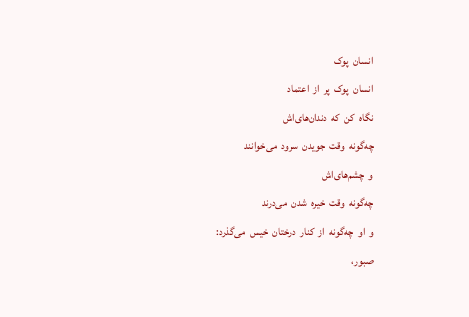انسان  پوک
انسان  پوک  پر  از  اعتماد
نگاه  کن  که  دندان‌های‌اش
چه‌گونه  وقت  جويدن  سرود  می‌خوانند
و  چشم‌های‌اش
چه‌گونه  وقت  خيره  شدن  می‌درند
و  او  چه‌گونه  از  کنار  درختان  خيس  می‌گذرد:
صبور،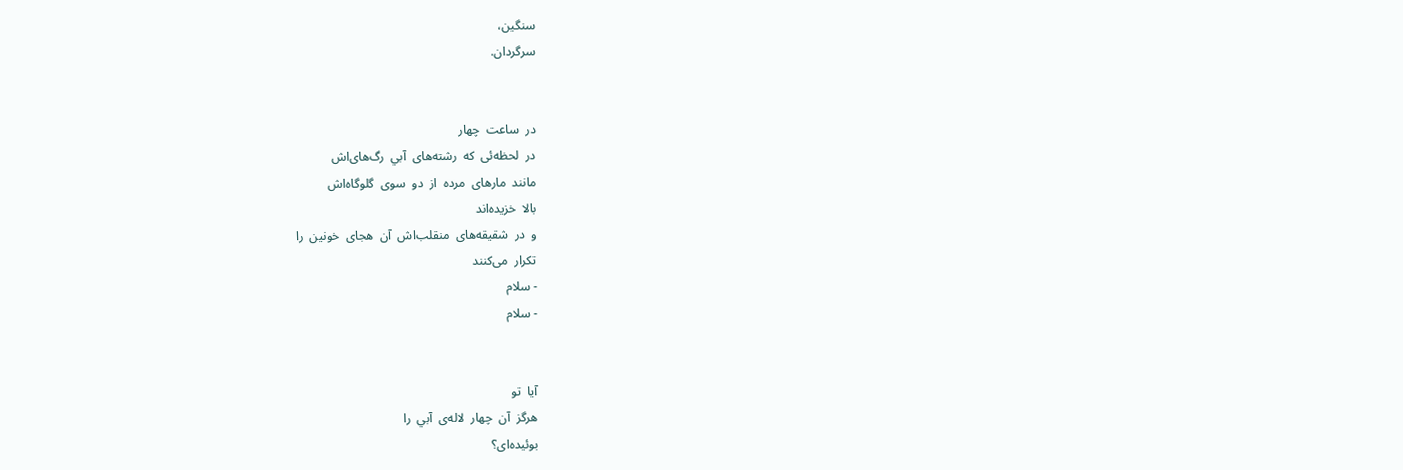سنگين،
سرگردان.


در  ساعت  چهار
در  لحظه‌ئی  که  رشته‌های  آبي  رگ‌های‌اش
مانند  مارهای  مرده  از  دو  سوی  گلوگاه‌اش
بالا  خزيده‌اند
و  در  شقيقه‌های  منقلب‌اش  آن  هجای  خونين  را
تکرار  می‌کنند
- سلام
- سلام


آيا  تو
هرگز  آن  چهار  لاله‌ی  آبي  را
بوئيده‌ای؟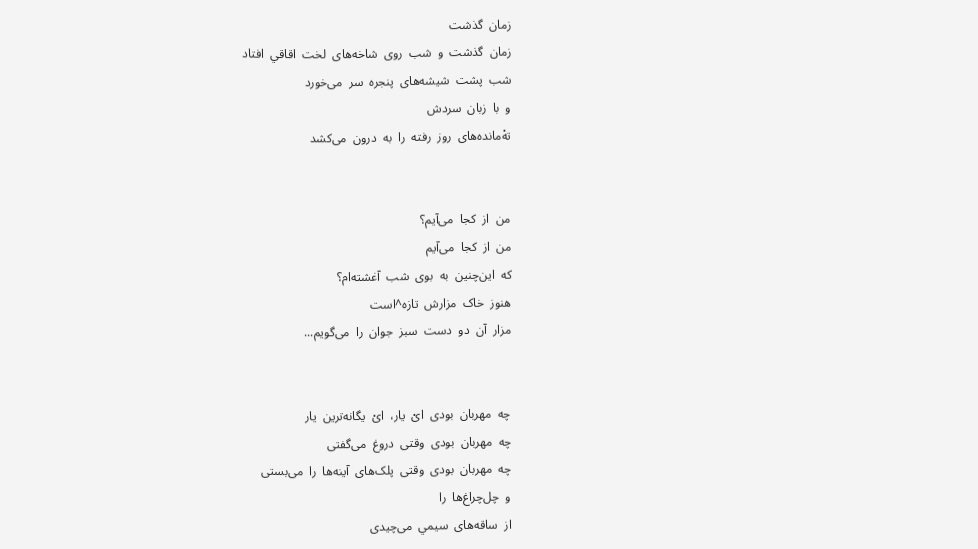زمان  گذشت
زمان  گذشت  و  شب  روی  شاخه‌های  لخت  اقاقي  افتاد
شب  پشت  شيشه‌های  پنجره  سر  می‌خورد
و  با  زبان  سردش
تهْ‌مانده‌های  روز  رفته  را  به  درون  می‌کشد


من  از  کجا  می‌آيم؟
من  از  کجا  می‌آيم
که  اين‌چنين  به  بوی  شب  آغشته‌ام؟
هنوز  خاک  مزارش  تازه^است
مزار  آن  دو  دست  سبز  جوان  را  می‌گويم...


چه  مهربان  بودی  ایْ  يار،  ایْ  يگانه‌ترين  يار
چه  مهربان  بودی  وقتی  دروغ  می‌گفتی
چه  مهربان  بودی  وقتی  پلک‌های  آينه‌ها  را  می‌بستی
و  چل‌چراغ‌ها  را
از  ساقه‌های  سيمي  می‌چيدی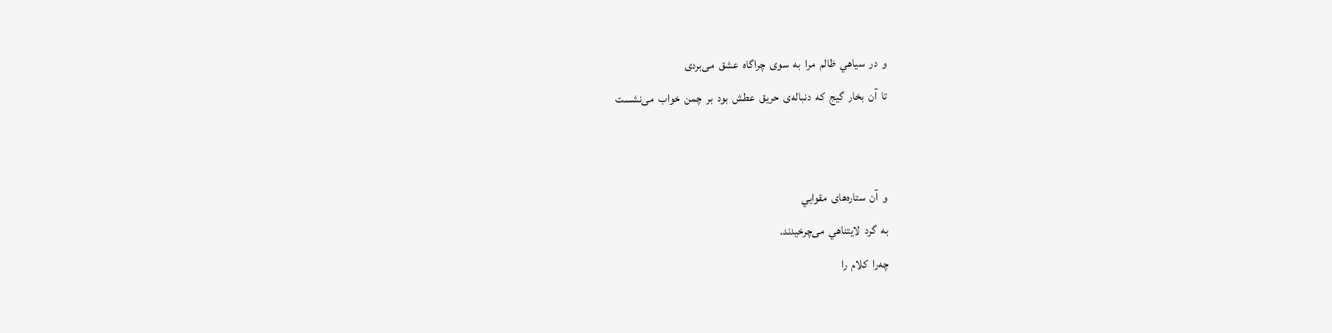و  در  سياهي  ظالم  مرا  به  سوی  چراگاه  عشق  می‌بردی
تا  آن  بخار  گيج  که  دنباله‌ی  حريق  عطش  بود  بر  چمن  خواب  می‌نشست


و  آن  ستاره‌های  مقوايي
به  گرد  لايتناهي  می‌چرخيدند.
چه‌را  کلام  را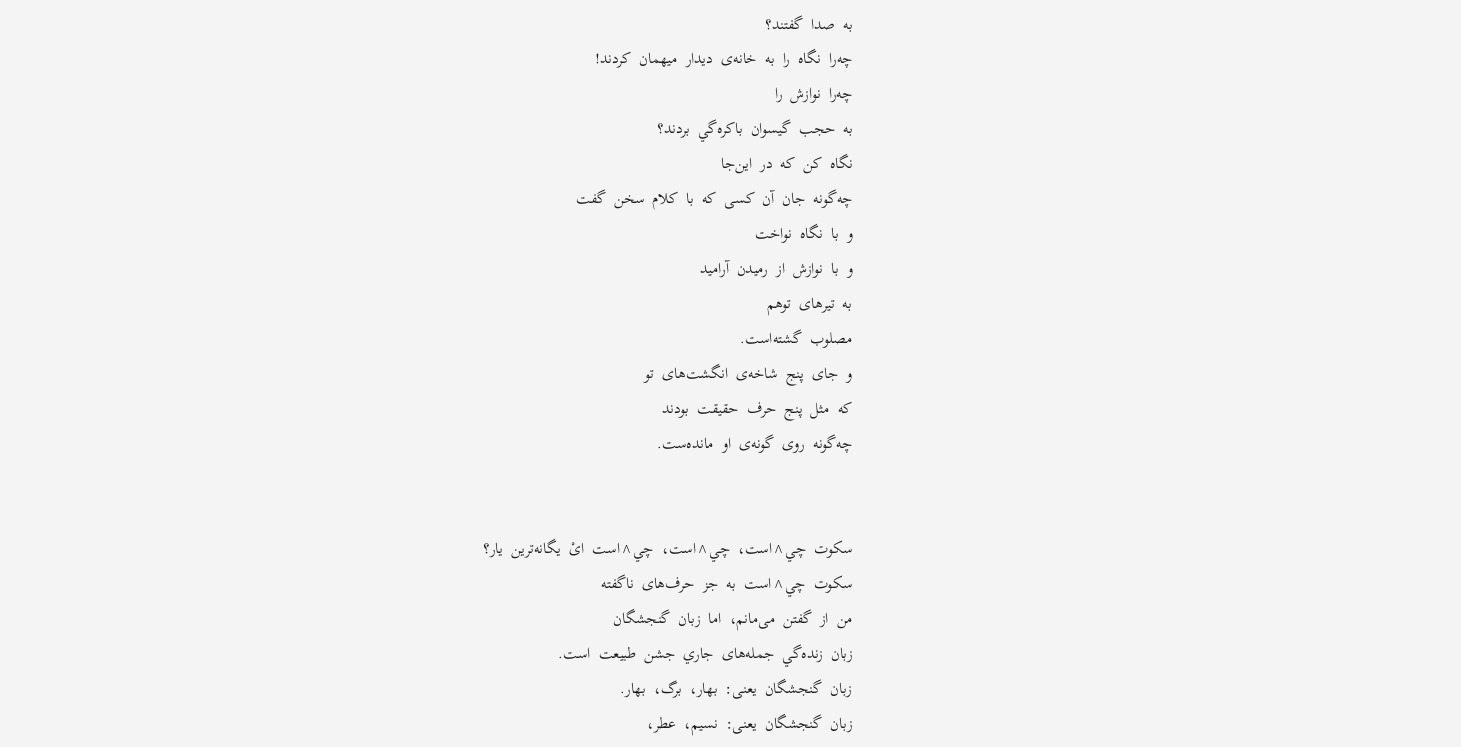به  صدا  گفتند؟
چه‌را  نگاه  را  به  خانه‌ی  ديدار  ميهمان  کردند!
چه‌را  نوازش  را
به  حجب  گيسوان  باکره‌گي  بردند؟
نگاه  کن  که  در  اين‌جا
چه‌گونه  جان  آن  کسی  که  با  کلام  سخن  گفت
و  با  نگاه  نواخت
و  با  نوازش  از  رميدن  آراميد
به  تيرهای  توهم
مصلوب  گشته‌است.
و  جای  پنج  شاخه‌ی  انگشت‌های  تو
که  مثل  پنج  حرف  حقيقت  بودند
چه‌گونه  روی  گونه‌ی  او  مانده‌ست.


سکوت  چي^است،  چي^است،  چي^است  ایْ  يگانه‌ترين  يار؟
سکوت  چي^است  به  جز  حرف‌های  ناگفته
من  از  گفتن  می‌مانم،  اما  زبان  گنجشگان
زبان  زنده‌گي  جمله‌های  جاري  جشن  طبيعت  است.
زبان  گنجشگان  يعنی:  بهار،  برگ،  بهار.
زبان  گنجشگان  يعنی:  نسيم،  عطر،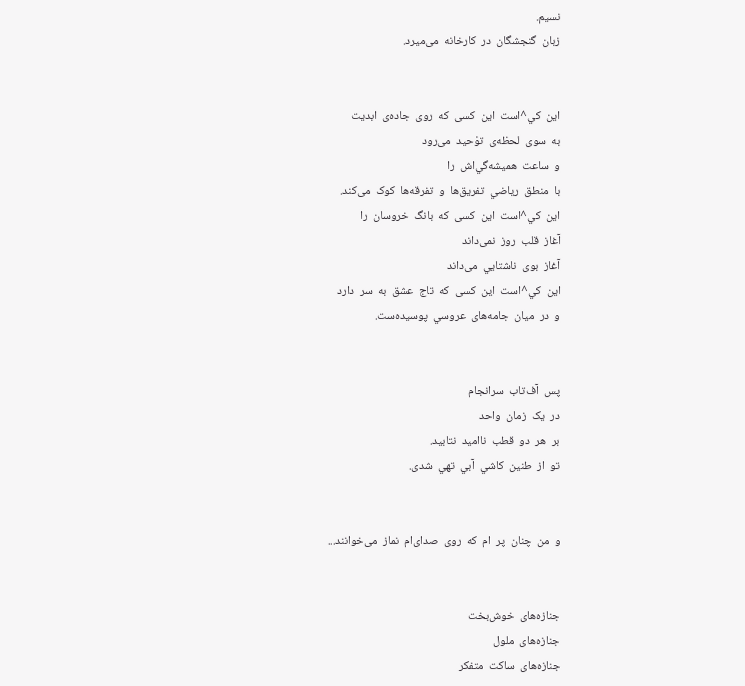نسيم.
زبان  گنجشگان  در  کارخانه  می‌ميرد.


اين  کي^است  اين  کسی  که  روی  جاده‌ی  ابديت
به  سوی  لحظه‌ی  توْحيد  می‌رود
و  ساعت  هميشه‌گي‌اش  را
با  منطق  رياضي  تفريق‌ها  و  تفرقه‌ها  کوک  می‌کند.
اين  کي^است  اين  کسی  که  بانگ  خروسان  را
آغاز  قلب  روز  نمی‌داند
آغاز  بوی  ناشتايي  می‌داند
اين  کي^است  اين  کسی  که  تاج  عشق  به  سر  دارد
و  در  ميان  جامه‌های  عروسي  پوسيده‌ست.


پس  آف‌تاب  سرانجام
در  يک  زمان  واحد
بر  هر  دو  قطب  نااميد  نتابيد.
تو  از  طنين  کاشي  آبي  تهي  شدی.


و  من  چنان  پر  ام  که  روی  صدای‌ام  نماز  می‌خوانند...


جنازه‌های  خوش‌بخت
جنازه‌های  ملول
جنازه‌های  ساکت  متفکر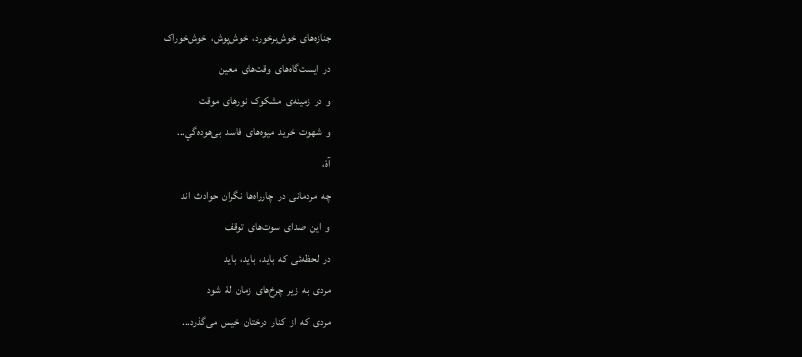جنازه‌های  خوش‌برخورد،  خوش‌پوش،  خوش‌خوراک
در  ايست‌گاه‌های  وقت‌های  معين
و  در  زمينه‌ی  مشکوک  نورهای  موقت
و  شهوت  خريد  ميوه‌های  فاسد  بی‌هوده‌گي...
آهْ،
چه  مردمانی  در  چارراه‌ها  نگران  حوادث  اند
و  اين  صدای  سوت‌های  توقف
در  لحظه‌ئی  که  بايد،  بايد،  بايد
مردی  به  زير  چرخ‌های  زمان  لهْ  شود
مردی  که  از  کنار  درختان  خيس  می‌گذرد...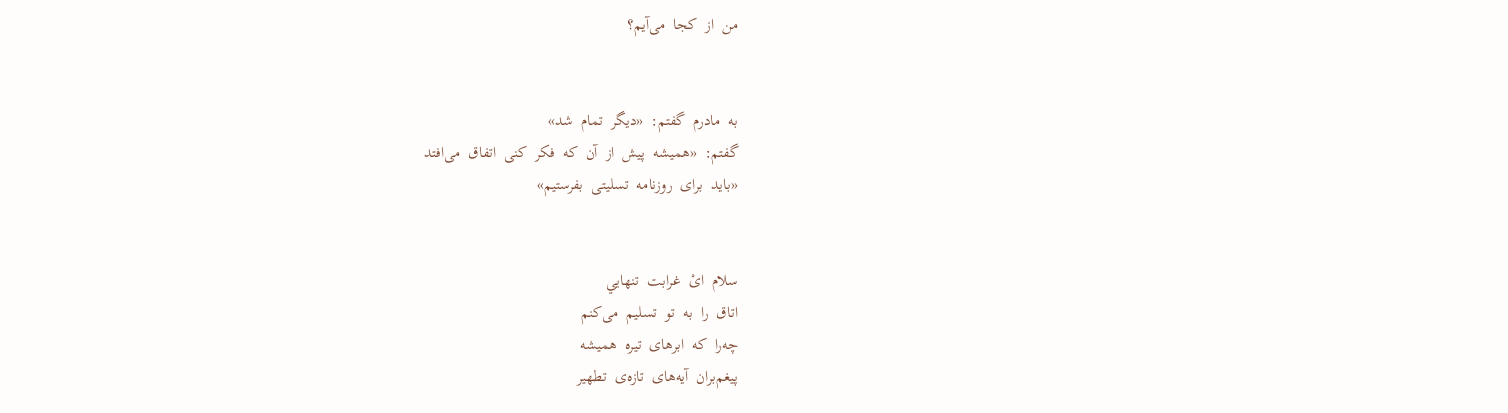من  از  کجا  می‌آيم؟


به  مادرم  گفتم:  «ديگر  تمام  شد»
گفتم:  «هميشه  پيش  از  آن  که  فکر  کنی  اتفاق  می‌افتد
«بايد  برای  روزنامه  تسليتی  بفرستيم»


سلام  ایْ  غرابت  تنهايي
اتاق  را  به  تو  تسليم  می‌کنم
چه‌را  که  ابرهای  تيره  هميشه
پيغم‌بران  آيه‌های  تازه‌ی  تطهير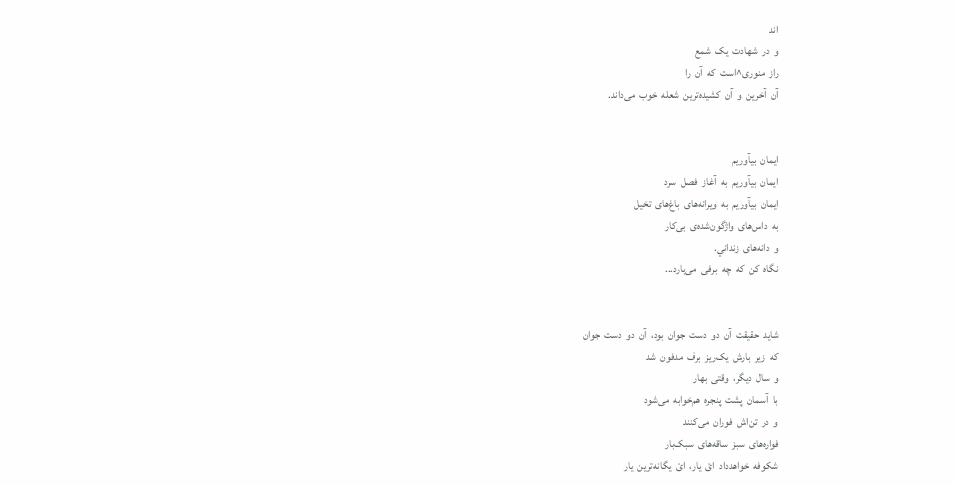اند
و  در  شهادت  يک  شمع
راز  منوری^است  که  آن  را
آن  آخرين  و  آن  کشيده‌ترين  شعله  خوب  می‌داند.


ايمان  بيآوريم
ايمان  بيآوريم  به  آغاز  فصل  سرد
ايمان  بيآوريم  به  ويرانه‌های  باغ‌های  تخيل
به  داس‌های  واژگون‌شده‌ی  بی‌کار
و  دانه‌های  زنداني.
نگاه  کن  که  چه  برفی  می‌بارد...


شايد  حقيقت  آن  دو  دست  جوان  بود،  آن  دو  دست  جوان
که  زير  بارش  يک‌ريز  برف  مدفون  شد
و  سال  ديگر،  وقتی  بهار
با  آسمان  پشت  پنجره  هم‌خوابه  می‌شود
و  در  تن‌اش  فوران  می‌کنند
فواره‌های  سبز  ساقه‌های  سبک‌بار
شکوفه  خواهدداد  ایْ  يار،  ایْ  يگانه‌ترين  يار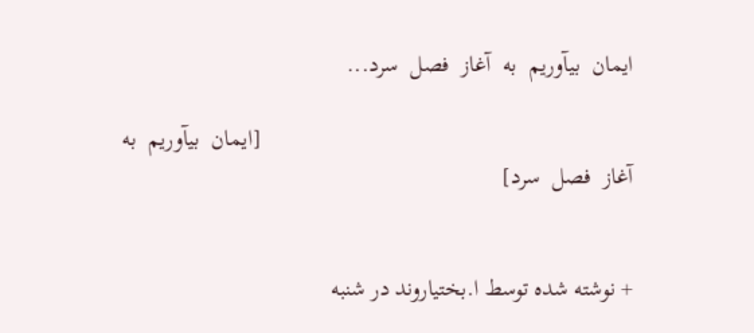ايمان  بيآوريم  به  آغاز  فصل  سرد...

                                                               [ايمان  بيآوريم  به  آغاز  فصل  سرد]


+ نوشته شده توسط ا.بختیاروند در شنبه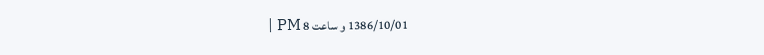1386/10/01 و ساعت 8 PM |